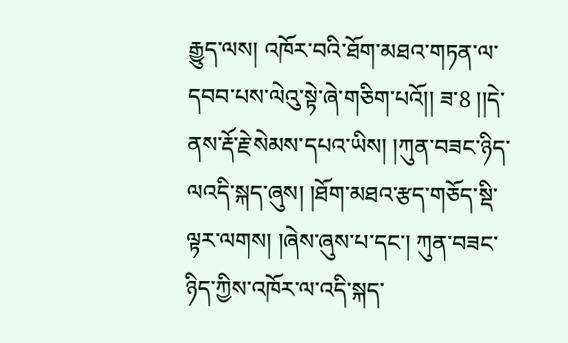རྒྱུད་ལས། འཁོར་བའི་ཐོག་མཐའ་གཏན་ལ་དབབ་པས་ལེའུ་སྟེ་ཞེ་གཅིག་པའོ།། ཟ་8 །།དེ་ནས་རྡོ་རྗེ་སེམས་དཔའ་ཡིས། །ཀུན་བཟང་ཉིད་ལའདི་སྐད་ཞུས། །ཐོག་མཐའ་རྩད་གཅོད་སྡི་ལྟར་ལགས། །ཞེས་ཞུས་པ་དང་། ཀུན་བཟང་ཉིད་ཀྱིས་འཁོར་ལ་འདི་སྐད་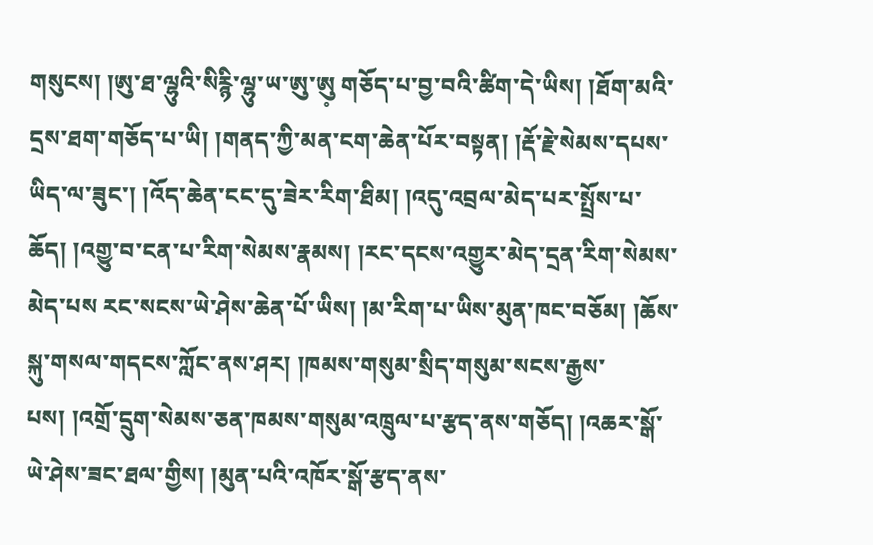གསུངས། །ཨུ་ཐ་ལྷུའི་སིརྙི་ལྷུ་ཡ་ཨུ་ཨུ༷ གཅོད་པ་བྱ་བའི་ཚིག་དེ་ཡིས། །ཐོག་མའི་དྲས་ཐག་གཅོད་པ་ཡི། །གནད་ཀྱི་མན་ངག་ཆེན་པོར་བསྟན། །རྡོ་རྗེ་སེམས་དཔས་ཡིད་ལ་ཟུང་། །འོད་ཆེན་ངང་དུ་ཟེར་རིག་ཐིམ། །འདུ་འབྲལ་མེད་པར་སྤྲོས་པ་ཆོད། །འགྱུ་བ་ངན་པ་རིག་སེམས་རྣམས། །རང་དངས་འགྱུར་མེད་དྲན་རིག་སེམས་མེད་པས རང་སངས་ཡེ་ཤེས་ཆེན་པོ་ཡིས། །མ་རིག་པ་ཡིས་མུན་ཁང་བཅོམ། །ཆོས་སྐུ་གསལ་གདངས་ཀློང་ནས་ཤར། །ཁམས་གསུམ་སྲིད་གསུམ་སངས་རྒྱས་པས། །འགྲོ་དྲུག་སེམས་ཅན་ཁམས་གསུམ་འཁྲུལ་པ་རྩད་ནས་གཅོད། །འཆར་སྒོ་ཡེ་ཤེས་ཟང་ཐལ་གྱིས། །མུན་པའི་འཁོར་སྒོ་རྩད་ནས་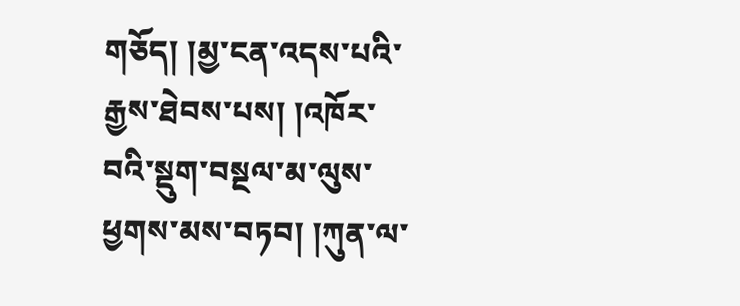གཅོད། །མྱ་ངན་འདས་པའི་རྒྱས་ཐེབས་པས། །འཁོར་བའི་སྡུག་བསྔལ་མ་ལུས་ཕྱགས་མས་བཏབ། །ཀུན་ལ་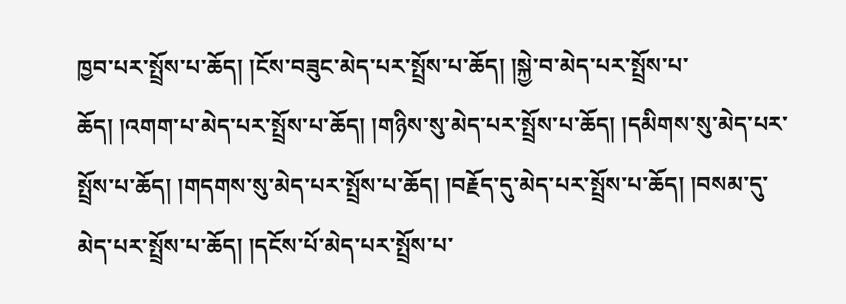ཁྱབ་པར་སྤྲོས་པ་ཆོད། །ངོས་བཟུང་མེད་པར་སྤྲོས་པ་ཆོད། །སྐྱེ་བ་མེད་པར་སྤྲོས་པ་ཆོད། །འགག་པ་མེད་པར་སྤྲོས་པ་ཆོད། །གཉིས་སུ་མེད་པར་སྤྲོས་པ་ཆོད། །དམིགས་སུ་མེད་པར་སྤྲོས་པ་ཆོད། །གདགས་སུ་མེད་པར་སྤྲོས་པ་ཆོད། །བརྗོད་དུ་མེད་པར་སྤྲོས་པ་ཆོད། །བསམ་དུ་མེད་པར་སྤྲོས་པ་ཆོད། །དངོས་པོ་མེད་པར་སྤྲོས་པ་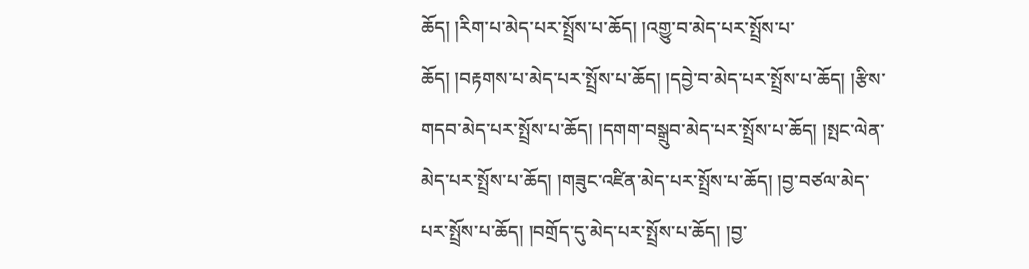ཆོད། །རིག་པ་མེད་པར་སྤྲོས་པ་ཆོད། །འགྱུ་བ་མེད་པར་སྤྲོས་པ་ཆོད། །བརྟགས་པ་མེད་པར་སྤྲོས་པ་ཆོད། །དབྱེ་བ་མེད་པར་སྤྲོས་པ་ཆོད། །རྩིས་གདབ་མེད་པར་སྤྲོས་པ་ཆོད། །དགག་བསྒྲུབ་མེད་པར་སྤྲོས་པ་ཆོད། །སྤང་ལེན་མེད་པར་སྤྲོས་པ་ཆོད། །གཟུང་འཛིན་མེད་པར་སྤྲོས་པ་ཆོད། །བྱ་བཙལ་མེད་པར་སྤྲོས་པ་ཆོད། །བགྲོད་དུ་མེད་པར་སྤྲོས་པ་ཆོད། །བྱ་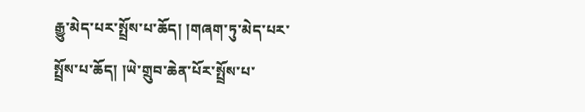རྒྱུ་མེད་པར་སྤྲོས་པ་ཆོད། །གཞག་ཏུ་མེད་པར་སྤྲོས་པ་ཆོད། །ཡེ་གྲུབ་ཆེན་པོར་སྤྲོས་པ་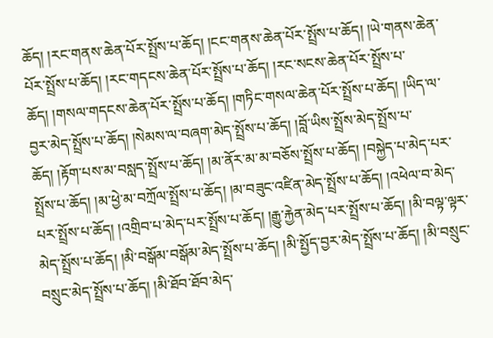ཆོད། །རང་གནས་ཆེན་པོར་སྤྲོས་པ་ཆོད། །ངང་གནས་ཆེན་པོར་སྤྲོས་པ་ཆོད། །ཡེ་གནས་ཆེན་པོར་སྤྲོས་པ་ཆོད། །རང་གདངས་ཆེན་པོར་སྤྲོས་པ་ཆོད། །རང་སངས་ཆེན་པོར་སྤྲོས་པ་ཆོད། །གསལ་གདངས་ཆེན་པོར་སྤྲོས་པ་ཆོད། །གཏིང་གསལ་ཆེན་པོར་སྤྲོས་པ་ཆོད། །ཡིད་ལ་བྱར་མེད་སྤྲོས་པ་ཆོད། །སེམས་ལ་བཞག་མེད་སྤྲོས་པ་ཆོད། །བློ་ཡིས་སྤྲོས་མེད་སྤྲོས་པ་ཆོད། །རྟོག་པས་མ་བསླད་སྤྲོས་པ་ཆོད། །མ་ནོར་མ་མ་བཅོས་སྤྲོས་པ་ཆོད། །བསྐྱེད་པ་མེད་པར་སྤྲོས་པ་ཆོད། །མ་ཕྱེ་མ་བཀྲོལ་སྤྲོས་པ་ཆོད། །མ་བཟུང་འཛིན་མེད་སྤྲོས་པ་ཆོད། །འཕེལ་བ་མེད་པར་སྤྲོས་པ་ཆོད། །འགྲིབ་པ་མེད་པར་སྤྲོས་པ་ཆོད། །རྒྱུ་རྐྱེན་མེད་པར་སྤྲོས་པ་ཆོད། །མི་བལྟ་ལྟར་མེད་སྤྲོས་པ་ཆོད། །མི་བསྒོམ་བསྒོམ་མེད་སྤྲོས་པ་ཆོད། །མི་སྤྱོད་བྱར་མེད་སྤྲོས་པ་ཆོད། །མི་བསྲུང་བསྲུང་མེད་སྤྲོས་པ་ཆོད། །མི་ཐོབ་ཐོབ་མེད་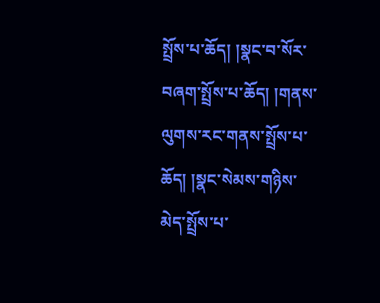སྤྲོས་པ་ཆོད། །སྣང་བ་སོར་བཞག་སྤྲོས་པ་ཆོད། །གནས་ལུགས་རང་གནས་སྤྲོས་པ་ཆོད། །སྣང་སེམས་གཉིས་མེད་སྤྲོས་པ་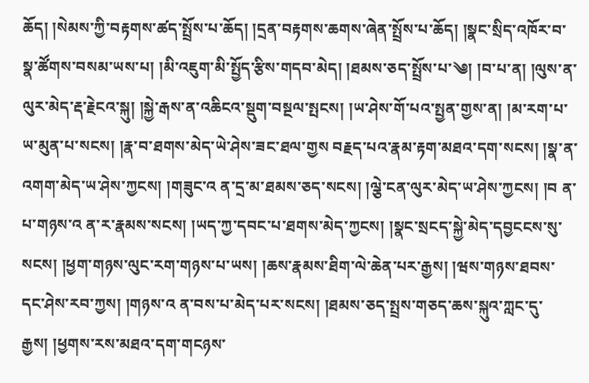ཆོད། །སེམས་ཀྱི་བརྟགས་ཚད་སྤྲོས་པ་ཆོད། །དྲན་བརྟགས་ཆགས་ཞེན་སྤྲོས་པ་ཆོད། །སྣང་སྲིད་འཁོར་བ་སྣ་ཚོགས་བསམ་ཡས་པ། །མི་འཇུག་མི་སྤྱོད་རྩིས་གདབ་མེད། །ཐམས་ཅད་སྤྲོས་པ་༄། །བ་པ་ན། །ལུས་ན་ལུར་མེད་རྡ་རྗེངའ་སྐུ། །སྐྱེ་རྒས་ན་འཆིངའ་སྡུག་བསྔལ་སྤངས། །ཡ་ཤེས་གོ་པའ་སྤྱན་གྱས་ན། །མ་རག་པ་ཡ་མུན་པ་སངས། །རྣ་བ་ཐགས་མེད་ཡེ་ཤེས་ཟང་ཐལ་གྱས བརྗད་པའ་རྣམ་རྟག་མཐའ་དག་སངས། །སྣ་ན་འགག་མེད་ཡ་ཤེས་ཀྱངས། །གཟུང་འ ན་དྲ་མ་ཐམས་ཅད་སངས། །ལྕེ་ངན་ལུར་མེད་ཡ་ཤེས་ཀྱངས། །བ ན་པ་གཉས་འ ན་ར་རྣམས་སངས། །ཡད་ཀྱ་དབང་པ་ཐགས་མེད་ཀྱངས། །སྣང་སྲངད་སྐྱེ་མེད་དབྱངངས་སུ་སངས། །ཕྱག་གཉས་ལུང་རག་གཉས་པ་ཡས། །ཆས་རྣམས་ཐིག་ལེ་ཆེན་པར་རྒྱས། །ཝས་གཉས་ཐབས་དང་ཤེས་རབ་ཀྱས། །གཉས་འ ན་བས་པ་མེད་པར་སངས། །ཐམས་ཅད་སྤྲས་གཅད་ཆས་སྐུའ་ཀླང་དུ་རྒྱས། །ཕྱགས་རས་མཐའ་དག་གངཉས་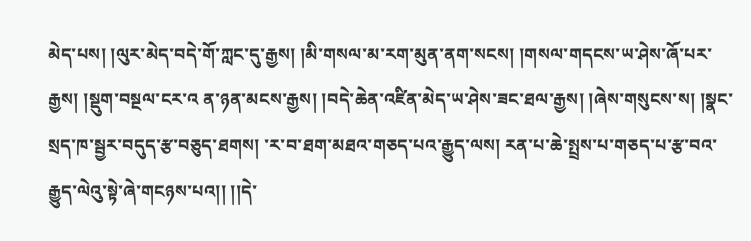མེད་པས། །ལུར་མེད་བདེ་གོ་ཀླང་དུ་རྒྱས། །མི་གསལ་མ་རག་མུན་ནག་སངས། །གསལ་གདངས་ཡ་ཤེས་ཞོ་པར་རྒྱས། །སྡུག་བསྔལ་ངར་འ ན་ཉན་མངས་རྒྱས། །བདེ་ཆེན་འཛིན་མེད་ཡ་ཤེས་ཟང་ཐལ་རྒྱས། །ཞེས་གསུངས་ས། །སྣང་སྲད་ཁ་སྦྱར་བདུད་རྩ་བཅུད་ཐགས། ་ར་བ་ཐག་མཐའ་གཅད་པའ་རྒྱུད་ལས། རན་པ་ཆེ་སྤྲས་པ་གཅད་པ་རྩ་བའ་རྒྱུད་ལེའུ་སྟེ་ཞེ་གངཉས་པའ།། །།དེ་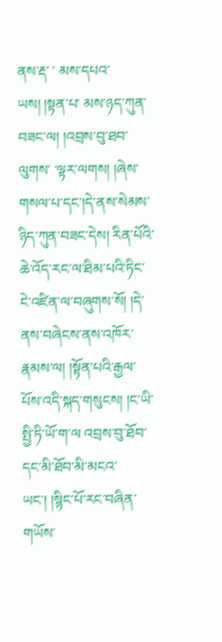ནས་རྡ་ ་ མས་དཔའ་ཡས། །སྟན་པ་ མས་ཉད་ཀུན་བཟང་ལ། །འབྲས་བུ་ཐབ་ལུགས་ ་ལྟར་ལགས། །ཞེས་གསལ་པ་དང་།དེ་ནས་སེམས་ཉིད་ཀུན་བཟང་དེས། རིན་པོའི་ཆེ་འོད་རང་ལ་ཐིམ་པའི་ཏིང་ངེ་འཛིན་ལ་བཞུགས་སོ། །དེ་ནས་བཞེངས་ནས་འཁོར་རྣམས་ལ། །སྟོན་པའི་རྒྱལ་པོས་འདི་སྐད་གསུངས། །ང་ཡི་སྤྱི་ཏི་ཡོ་ག་ལ འབྲས་བུ་ཐོབ་དང་མི་ཐོབ་མི་མངའ་ཡང་། །སྙིང་པོ་རང་བཞིན་གཡོས་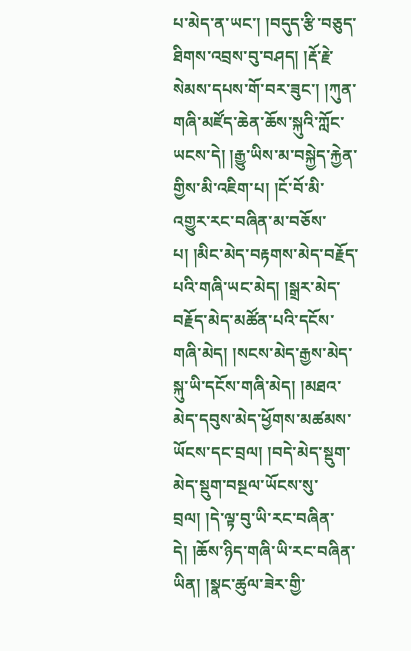པ་མེད་ན་ཡང་། །བདུད་རྩི་བཅུད་ཐིགས་འབྲས་བུ་བཤད། །རྡོ་རྗེ་སེམས་དཔས་གོ་བར་ཟུང་། །ཀུན་གཞི་མཛོད་ཆེན་ཆོས་སྐུའི་ཀློང་ཡངས་དེ། །རྒྱུ་ཡིས་མ་བསྐྱེད་རྐྱེན་གྱིས་མི་འཇིག་པ། །ངོ་བོ་མི་འགྱུར་རང་བཞིན་མ་བཅོས་པ། །མིང་མེད་བརྟགས་མེད་བརྗོད་པའི་གཞི་ཡང་མེད། །སྒྲར་མེད་བརྗོད་མེད་མཚོན་པའི་དངོས་གཞི་མེད། །སངས་མེད་རྒྱས་མེད་སྐུ་ཡི་དངོས་གཞི་མེད། །མཐའ་མེད་དབུས་མེད་ཕྱོགས་མཚམས་ཡོངས་དང་བྲལ། །བདེ་མེད་སྡུག་མེད་སྡུག་བསྔལ་ཡོངས་སུ་བྲལ། །དེ་ལྟ་བུ་ཡི་རང་བཞིན་དེ། །ཆོས་ཉིད་གཞི་ཡི་རང་བཞིན་ཡིན། །སྣང་ཚུལ་ཟེར་གྱི་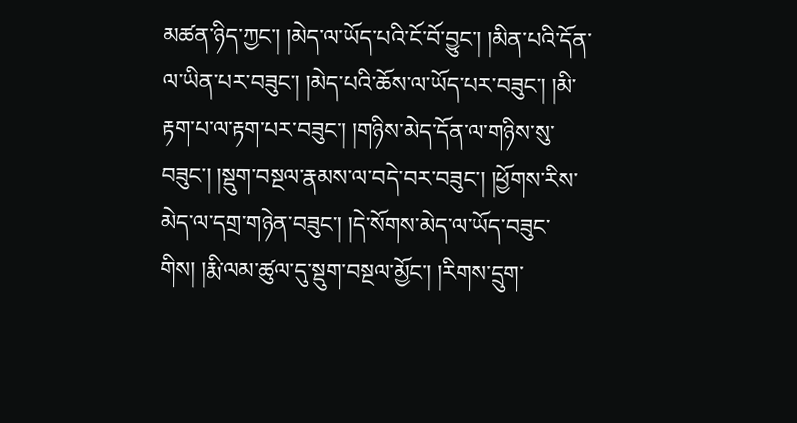མཚན་ཉིད་ཀྱང་། །མེད་ལ་ཡོད་པའི་ངོ་བོ་བྱུང་། །མིན་པའི་དོན་ལ་ཡིན་པར་བཟུང་། །མེད་པའི་ཆོས་ལ་ཡོད་པར་བཟུང་། །མི་རྟག་པ་ལ་རྟག་པར་བཟུང་། །གཉིས་མེད་དོན་ལ་གཉིས་སུ་བཟུང་། །སྡུག་བསྔལ་རྣམས་ལ་བདེ་བར་བཟུང་། །ཕྱོགས་རིས་མེད་ལ་དགྲ་གཉེན་བཟུང་། །དེ་སོགས་མེད་ལ་ཡོད་བཟུང་གིས། །རྨི་ལམ་ཚུལ་དུ་སྡུག་བསྔལ་མྱོང་། །རིགས་དྲུག་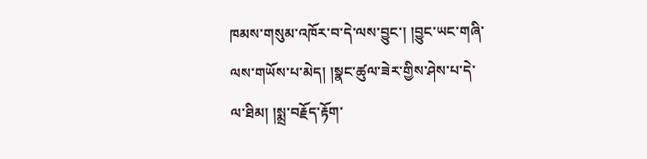ཁམས་གསུམ་འཁོར་བ་དེ་ལས་བྱུང་། །བྱུང་ཡང་གཞི་ལས་གཡོས་པ་མེད། །སྣང་ཚུལ་ཟེར་གྱིས་ཤེས་པ་དེ་ལ་ཐིམ། །སྨྲ་བརྗོད་རྟོག་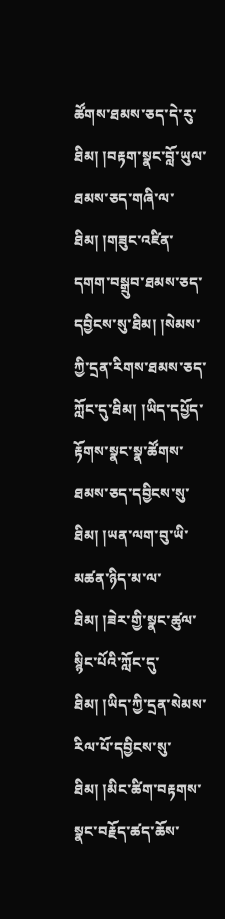ཚོགས་ཐམས་ཅད་དེ་རུ་ཐིམ། །བརྟག་སྣང་བློ་ཡུལ་ཐམས་ཅད་གཞི་ལ་ཐིམ། །གཟུང་འཛིན་དགག་བསྒྲུབ་ཐམས་ཅད་དབྱིངས་སུ་ཐིམ། །སེམས་ཀྱི་དྲན་རིགས་ཐམས་ཅད་ཀློང་དུ་ཐིམ། །ཡིད་དཔྱོད་རྟོགས་སྣང་སྣ་ཚོགས་ཐམས་ཅད་དབྱིངས་སུ་ཐིམ། །ཡན་ལག་བུ་ཡི་མཚན་ཉིད་མ་ལ་ཐིམ། །ཟེར་གྱི་སྣང་ཚུལ་སྙིང་པོའི་ཀློང་དུ་ཐིམ། །ཡིད་ཀྱི་དྲན་སེམས་རིལ་པོ་དབྱིངས་སུ་ཐིམ། །མིང་ཚིག་བརྟགས་སྣང་བརྗོད་ཚད་ཆོས་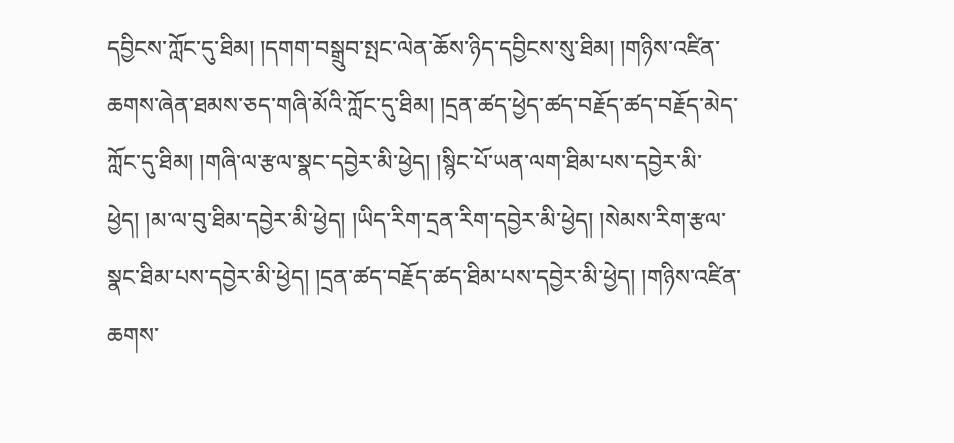དབྱིངས་ཀློང་དུ་ཐིམ། །དགག་བསྒྲུབ་སྤང་ལེན་ཆོས་ཉིད་དབྱིངས་སུ་ཐིམ། །གཉིས་འཛིན་ཆགས་ཞེན་ཐམས་ཅད་གཞི་མོའི་ཀློང་དུ་ཐིམ། །དྲན་ཚད་ཕྱེད་ཚད་བརྗོད་ཚད་བརྗོད་མེད་ཀློང་དུ་ཐིམ། །གཞི་ལ་རྩལ་སྣང་དབྱེར་མི་ཕྱེད། །སྙིང་པོ་ཡན་ལག་ཐིམ་པས་དབྱེར་མི་ཕྱེད། །མ་ལ་བུ་ཐིམ་དབྱེར་མི་ཕྱེད། །ཡིད་རིག་དྲན་རིག་དབྱེར་མི་ཕྱེད། །སེམས་རིག་རྩལ་སྣང་ཐིམ་པས་དབྱེར་མི་ཕྱེད། །དྲན་ཚད་བརྗོད་ཚད་ཐིམ་པས་དབྱེར་མི་ཕྱེད། །གཉིས་འཛིན་ཆགས་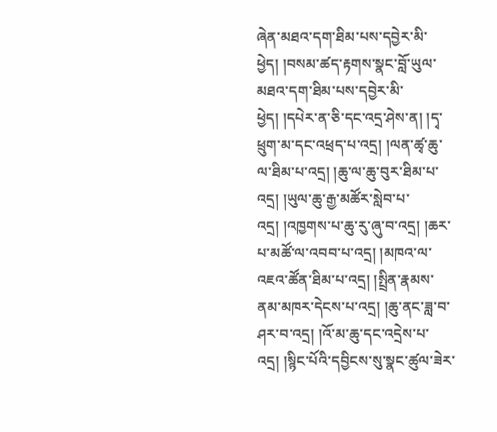ཞེན་མཐའ་དག་ཐིམ་པས་དབྱེར་མི་ཕྱེད། །བསམ་ཚད་རྟགས་སྣང་བློ་ཡུལ་མཐའ་དག་ཐིམ་པས་དབྱེར་མི་ཕྱེད། །དཔེར་ན་ཅི་དང་འདྲ་ཤེས་ན། །དྭ་ཕྲུག་མ་དང་འཕྲད་པ་འདྲ། །ལན་ཚྭ་ཆུ་ལ་ཐིམ་པ་འདྲ། །ཆུ་ལ་ཆུ་བུར་ཐིམ་པ་འདྲ། །ཡུལ་ཆུ་རྒྱ་མཚོར་སླེབ་པ་འདྲ། །འཁྱགས་པ་ཆུ་རུ་ཞུ་བ་འདྲ། །ཆར་པ་མཚོ་ལ་འབབ་པ་འདྲ། །མཁའ་ལ་འཇའ་ཚོན་ཐིམ་པ་འདྲ། །སྤྲིན་རྣམས་ནམ་མཁར་དེངས་པ་འདྲ། །ཆུ་ནང་ཟླ་བ་ཤར་བ་འདྲ། །འོ་མ་ཆུ་དང་འདྲེས་པ་འདྲ། །སྙིང་པོའི་དབྱིངས་སུ་སྣང་ཚུལ་ཟེར་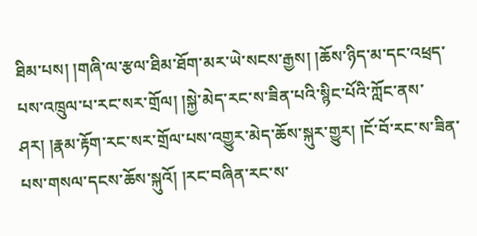ཐིམ་པས། །གཞི་ལ་རྩལ་ཐིམ་ཐོག་མར་ཡེ་སངས་རྒྱས། །ཆོས་ཉིད་མ་དང་འཕྲད་པས་འཁྲུལ་པ་རང་སར་གྲོལ། །སྐྱེ་མེད་རང་ས་ཟིན་པའི་སྙིང་པོའི་ཀློང་ནས་ཤར། །རྣམ་རྟོག་རང་སར་གྲོལ་པས་འགྱུར་མེད་ཆོས་སྐུར་གྱུར། །ངོ་བོ་རང་ས་ཟིན་པས་གསལ་དངས་ཆོས་སྐུའོ། །རང་བཞིན་རང་ས་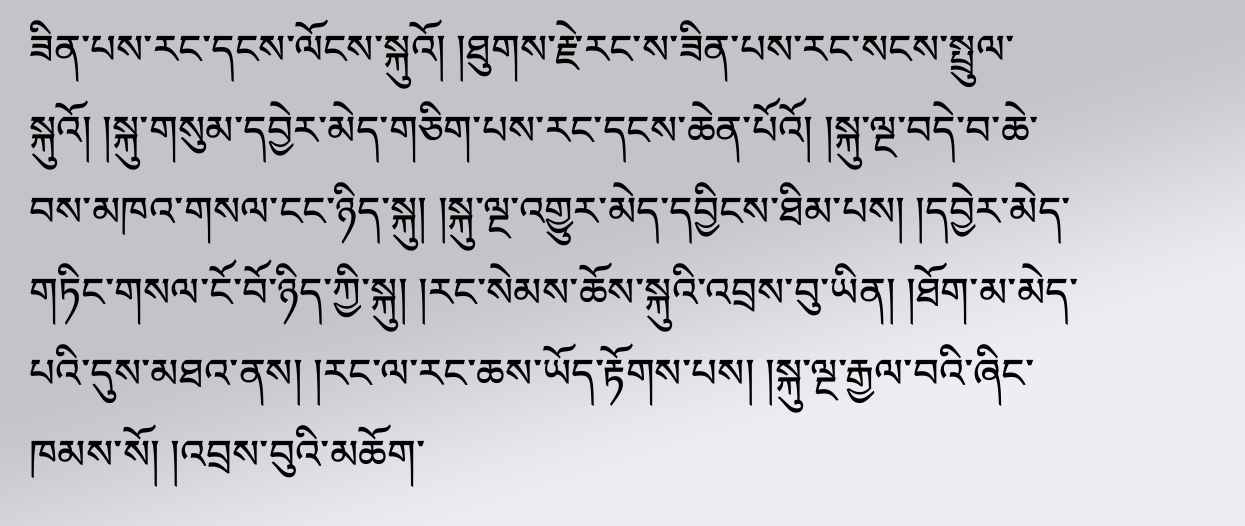ཟིན་པས་རང་དངས་ལོངས་སྐུའོ། །ཐུགས་རྗེ་རང་ས་ཟིན་པས་རང་སངས་སྤྲུལ་སྐུའོ། །སྐུ་གསུམ་དབྱེར་མེད་གཅིག་པས་རང་དངས་ཆེན་པོའོ། །སྐུ་ལྔ་བདེ་བ་ཆེ་བས་མཁའ་གསལ་ངང་ཉིད་སྐུ། །སྐུ་ལྔ་འགྱུར་མེད་དབྱིངས་ཐིམ་པས། །དབྱེར་མེད་གཏིང་གསལ་ངོ་བོ་ཉིད་ཀྱི་སྐུ། །རང་སེམས་ཆོས་སྐུའི་འབྲས་བུ་ཡིན། །ཐོག་མ་མེད་པའི་དུས་མཐའ་ནས། །རང་ལ་རང་ཆས་ཡོད་རྟོགས་པས། །སྐུ་ལྔ་རྒྱལ་བའི་ཞིང་ཁམས་སོ། །འབྲས་བུའི་མཆོག་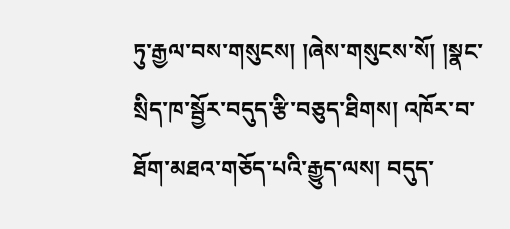ཏུ་རྒྱལ་བས་གསུངས། །ཞེས་གསུངས་སོ། །སྣང་སྲིད་ཁ་སྦྱོར་བདུད་རྩི་བཅུད་ཐིགས། འཁོར་བ་ཐོག་མཐའ་གཅོད་པའི་རྒྱུད་ལས། བདུད་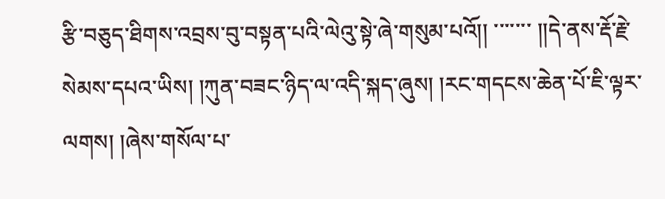རྩི་བཅུད་ཐིགས་འབྲས་བུ་བསྟན་པའི་ལེའུ་སྟེ་ཞེ་གསུམ་པའོ།། ་་་་་་་ །།དེ་ནས་རྡོ་རྗེ་སེམས་དཔའ་ཡིས། །ཀུན་བཟང་ཉིད་ལ་འདི་སྐད་ཞུས། །རང་གདངས་ཆེན་པོ་ཇི་ལྟར་ལགས། །ཞེས་གསོལ་པ་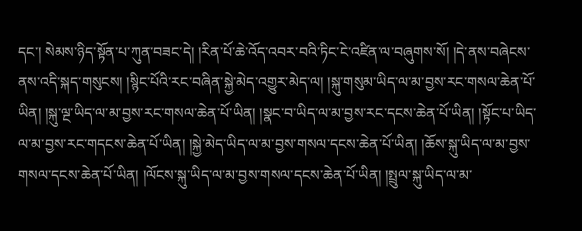དང་། སེམས་ཉིད་སྟོན་པ་ཀུན་བཟང་དེ། །རིན་པོ་ཆེ་འོད་འབར་བའི་ཏིང་ངེ་འཛིན་ལ་བཞུགས་སོ། །དེ་ནས་བཞེངས་ནས་འདི་སྐད་གསུངས། །སྙིང་པོའི་རང་བཞིན་སྐྱེ་མེད་འགྱུར་མེད་ལ། །སྐུ་གསུམ་ཡིད་ལ་མ་བྱས་རང་གསལ་ཆེན་པོ་ཡིན། །སྐུ་ལྔ་ཡིད་ལ་མ་བྱས་རང་གསལ་ཆེན་པོ་ཡིན། །སྣང་བ་ཡིད་ལ་མ་བྱས་རང་དངས་ཆེན་པོ་ཡིན། །སྟོང་པ་ཡིད་ལ་མ་བྱས་རང་གདངས་ཆེན་པོ་ཡིན། །སྐྱེ་མེད་ཡིད་ལ་མ་བྱས་གསལ་དངས་ཆེན་པོ་ཡིན། །ཆོས་སྐུ་ཡིད་ལ་མ་བྱས་གསལ་དངས་ཆེན་པོ་ཡིན། །ལོངས་སྐུ་ཡིད་ལ་མ་བྱས་གསལ་དངས་ཆེན་པོ་ཡིན། །སྤྲུལ་སྐུ་ཡིད་ལ་མ་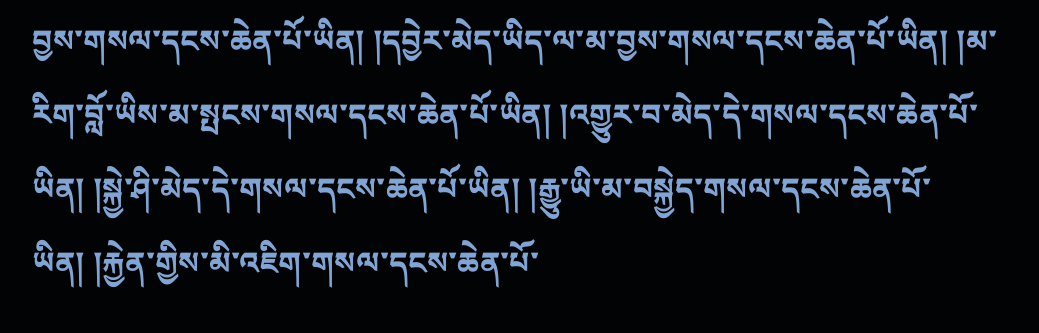བྱས་གསལ་དངས་ཆེན་པོ་ཡིན། །དབྱེར་མེད་ཡིད་ལ་མ་བྱས་གསལ་དངས་ཆེན་པོ་ཡིན། །མ་རིག་བློ་ཡིས་མ་སྤངས་གསལ་དངས་ཆེན་པོ་ཡིན། །འགྱུར་བ་མེད་དེ་གསལ་དངས་ཆེན་པོ་ཡིན། །སྐྱེ་ཤི་མེད་དེ་གསལ་དངས་ཆེན་པོ་ཡིན། །རྒྱུ་ཡི་མ་བསྐྱེད་གསལ་དངས་ཆེན་པོ་ཡིན། །རྐྱེན་གྱིས་མི་འཇིག་གསལ་དངས་ཆེན་པོ་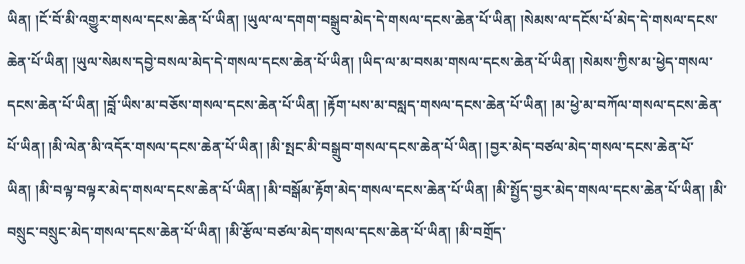ཡིན། །ངོ་བོ་མི་འགྱུར་གསལ་དངས་ཆེན་པོ་ཡིན། །ཡུལ་ལ་དགག་བསྒྲུབ་མེད་དེ་གསལ་དངས་ཆེན་པོ་ཡིན། །སེམས་ལ་དངོས་པོ་མེད་དེ་གསལ་དངས་ཆེན་པོ་ཡིན། །ཡུལ་སེམས་དབྱེ་བསལ་མེད་དེ་གསལ་དངས་ཆེན་པོ་ཡིན། །ཡིད་ལ་མ་བསམ་གསལ་དངས་ཆེན་པོ་ཡིན། །སེམས་ཀྱིས་མ་ཕྱེད་གསལ་དངས་ཆེན་པོ་ཡིན། །བློ་ཡིས་མ་བཅོས་གསལ་དངས་ཆེན་པོ་ཡིན། །རྟོག་པས་མ་བསླད་གསལ་དངས་ཆེན་པོ་ཡིན། །མ་ཕྱེ་མ་བཀོལ་གསལ་དངས་ཆེན་པོ་ཡིན། །མི་ལེན་མི་འདོར་གསལ་དངས་ཆེན་པོ་ཡིན། །མི་སྤང་མི་བསྒྲུབ་གསལ་དངས་ཆེན་པོ་ཡིན། །བྱར་མེད་བཙལ་མེད་གསལ་དངས་ཆེན་པོ་ཡིན། །མི་བལྟ་བལྟར་མེད་གསལ་དངས་ཆེན་པོ་ཡིན། །མི་བསྒོམ་རྟོག་མེད་གསལ་དངས་ཆེན་པོ་ཡིན། །མི་སྤྱོད་བྱར་མེད་གསལ་དངས་ཆེན་པོ་ཡིན། །མི་བསྲུང་བསྲུང་མེད་གསལ་དངས་ཆེན་པོ་ཡིན། །མི་རྩོལ་བཙལ་མེད་གསལ་དངས་ཆེན་པོ་ཡིན། །མི་བགྲོད་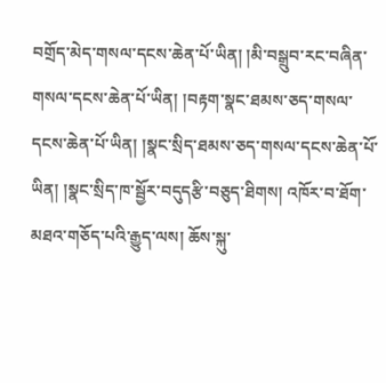བགྲོད་མེད་གསལ་དངས་ཆེན་པོ་ཡིན། །མི་བསྒྲུབ་རང་བཞིན་གསལ་དངས་ཆེན་པོ་ཡིན། །བརྟག་སྣང་ཐམས་ཅད་གསལ་དངས་ཆེན་པོ་ཡིན། །སྣང་སྲིད་ཐམས་ཅད་གསལ་དངས་ཆེན་པོ་ཡིན། །སྣང་སྲིད་ཁ་སྦྱོར་བདུདརྩི་བཅུད་ཐིགས། འཁོར་བ་ཐོག་མཐའ་གཅོད་པའི་རྒྱུད་ལས། ཆོས་སྐུ་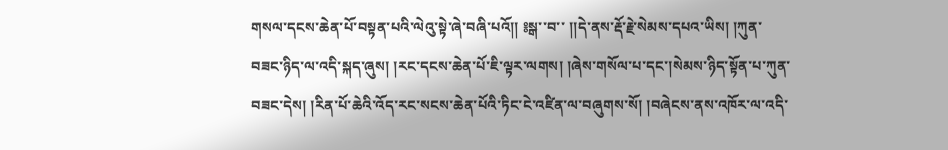གསལ་དངས་ཆེན་པོ་བསྟན་པའི་ལེའུ་སྟེ་ཞེ་བཞི་པའོ།། ༔སྒ་་བ་་ །།དེ་ནས་རྡོ་རྗེ་སེམས་དཔའ་ཡིས། །ཀུན་བཟང་ཉིད་ལ་འདི་སྐད་ཞུས། །རང་དངས་ཆེན་པོ་ཇི་ལྟར་ལགས། །ཞེས་གསོལ་པ་དང་།སེམས་ཉིད་སྟོན་པ་ཀུན་བཟང་དེས། །རིན་པོ་ཆེའི་འོད་རང་སངས་ཆེན་པོའི་ཏིང་ངེ་འཛིན་ལ་བཞུགས་སོ། །བཞེངས་ནས་འཁོར་ལ་འདི་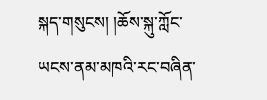སྐད་གསུངས། །ཆོས་སྐུ་ཀློང་ཡངས་ནམ་མཁའི་རང་བཞིན་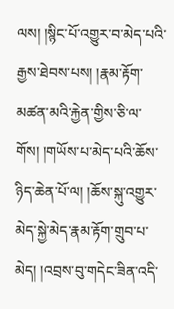ལས། །སྙིང་པོ་འགྱུར་བ་མེད་པའི་རྒྱས་ཐེབས་པས། །རྣམ་རྟོག་མཚན་མའི་རྐྱེན་གྱིས་ཅི་ལ་གོས། །གཡོས་པ་མེད་པའི་ཆོས་ཉིད་ཆེན་པོ་ལ། །ཆོས་སྐུ་འགྱུར་མེད་སྐྱེ་མེད་རྣམ་རྟོག་གྲུབ་པ་མེད། །འབྲས་བུ་གདེང་ཟིན་འདི་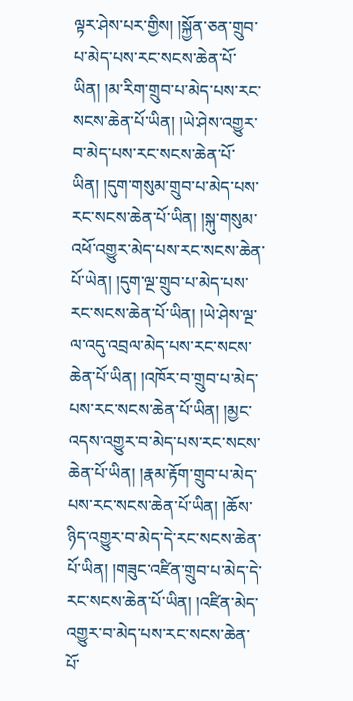ལྟར་ཤེས་པར་གྱིས། །སྐྱོན་ཅན་གྲུབ་པ་མེད་པས་རང་སངས་ཆེན་པོ་ཡིན། །མ་རིག་གྲུབ་པ་མེད་པས་རང་སངས་ཆེན་པོ་ཡིན། །ཡེ་ཤེས་འགྱུར་བ་མེད་པས་རང་སངས་ཆེན་པོ་ཡིན། །དུག་གསུམ་གྲུབ་པ་མེད་པས་རང་སངས་ཆེན་པོ་ཡིན། །སྐུ་གསུམ་འཕོ་འགྱུར་མེད་པས་རང་སངས་ཆེན་པོ་ཡེན། །དུག་ལྔ་གྲུབ་པ་མེད་པས་རང་སངས་ཆེན་པོ་ཡིན། །ཡེ་ཤེས་ལྔ་ལ་འདུ་འབྲལ་མེད་པས་རང་སངས་ཆེན་པོ་ཡིན། །འཁོར་བ་གྲུབ་པ་མེད་པས་རང་སངས་ཆེན་པོ་ཡིན། །མྱང་འདས་འགྱུར་བ་མེད་པས་རང་སངས་ཆེན་པོ་ཡིན། །རྣམ་རྟོག་གྲུབ་པ་མེད་པས་རང་སངས་ཆེན་པོ་ཡིན། །ཆོས་ཉིད་འགྱུར་བ་མེད་དེ་རང་སངས་ཆེན་པོ་ཡིན། །གཟུང་འཛིན་གྲུབ་པ་མེད་དེ་རང་སངས་ཆེན་པོ་ཡིན། །འཛིན་མེད་འགྱུར་བ་མེད་པས་རང་སངས་ཆེན་པོ་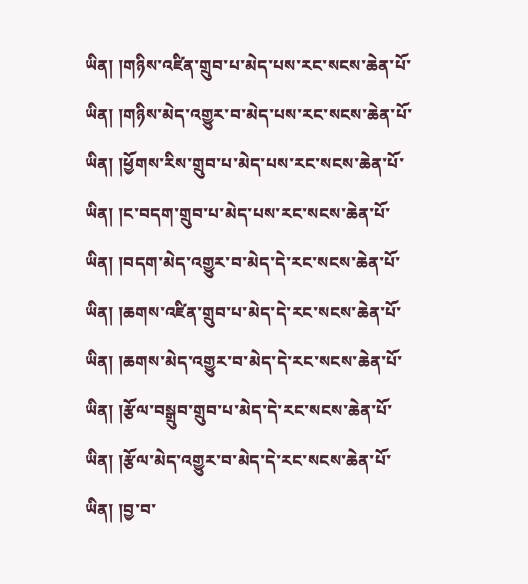ཡིན། །གཉིས་འཛིན་གྲུབ་པ་མེད་པས་རང་སངས་ཆེན་པོ་ཡིན། །གཉིས་མེད་འགྱུར་བ་མེད་པས་རང་སངས་ཆེན་པོ་ཡིན། །ཕྱོགས་རིས་གྲུབ་པ་མེད་པས་རང་སངས་ཆེན་པོ་ཡིན། །ང་བདག་གྲུབ་པ་མེད་པས་རང་སངས་ཆེན་པོ་ཡིན། །བདག་མེད་འགྱུར་བ་མེད་དེ་རང་སངས་ཆེན་པོ་ཡིན། །ཆགས་འཛིན་གྲུབ་པ་མེད་དེ་རང་སངས་ཆེན་པོ་ཡིན། །ཆགས་མེད་འགྱུར་བ་མེད་དེ་རང་སངས་ཆེན་པོ་ཡིན། །རྩོལ་བསྒྲུབ་གྲུབ་པ་མེད་དེ་རང་སངས་ཆེན་པོ་ཡིན། །རྩོལ་མེད་འགྱུར་བ་མེད་དེ་རང་སངས་ཆེན་པོ་ཡིན། །བྱ་བ་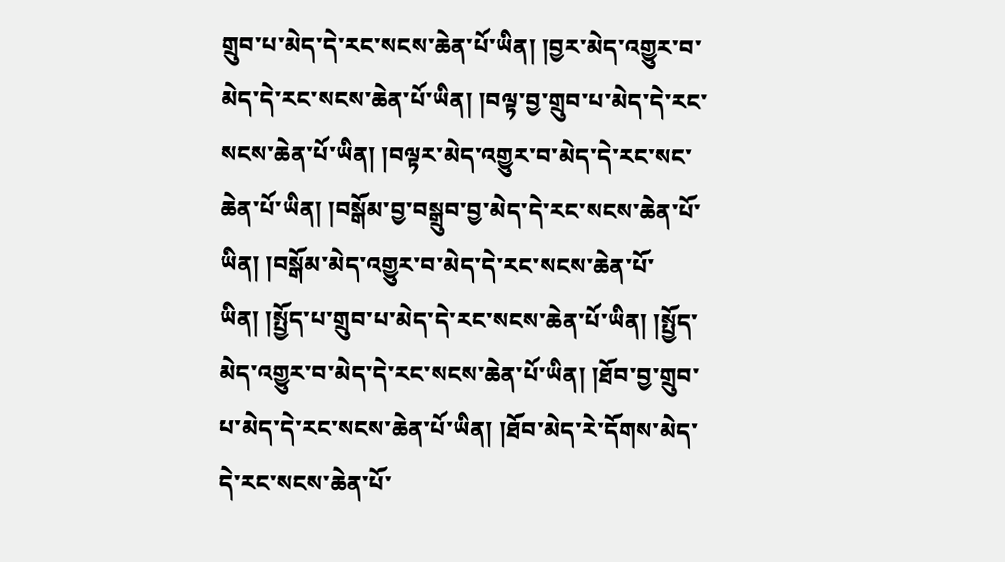གྲུབ་པ་མེད་དེ་རང་སངས་ཆེན་པོ་ཡིན། །བྱར་མེད་འགྱུར་བ་མེད་དེ་རང་སངས་ཆེན་པོ་ཡིན། །བལྟ་བྱ་གྲུབ་པ་མེད་དེ་རང་སངས་ཆེན་པོ་ཡིན། །བལྟར་མེད་འགྱུར་བ་མེད་དེ་རང་སང་ཆེན་པོ་ཡིན། །བསྒོམ་བྱ་བསྒྲུབ་བྱ་མེད་དེ་རང་སངས་ཆེན་པོ་ཡིན། །བསྒོམ་མེད་འགྱུར་བ་མེད་དེ་རང་སངས་ཆེན་པོ་ཡིན། །སྤྱོད་པ་གྲུབ་པ་མེད་དེ་རང་སངས་ཆེན་པོ་ཡིན། །སྤྱོད་མེད་འགྱུར་བ་མེད་དེ་རང་སངས་ཆེན་པོ་ཡིན། །ཐོབ་བྱ་གྲུབ་པ་མེད་དེ་རང་སངས་ཆེན་པོ་ཡིན། །ཐོབ་མེད་རེ་དོགས་མེད་དེ་རང་སངས་ཆེན་པོ་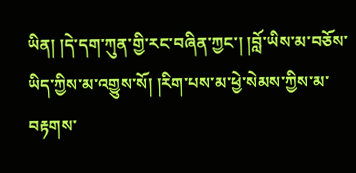ཡིན། །དེ་དག་ཀུན་གྱི་རང་བཞིན་ཀྱང་། །བློ་ཡིས་མ་བཅོས་ཡིད་ཀྱིས་མ་འགྱུས་སོ། །རིག་པས་མ་ཕྱེ་སེམས་ཀྱིས་མ་བརྟགས་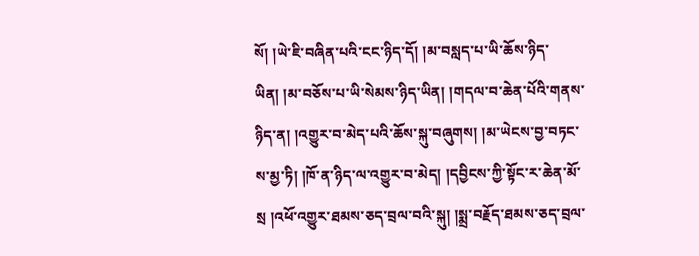སོ། །ཡེ་ཇི་བཞིན་པའི་ངང་ཉིད་དོ། །མ་བསླད་པ་ཡི་ཆོས་ཉིད་ཡིན། །མ་བཅོས་པ་ཡི་སེམས་ཉིད་ཡིན། །གདལ་བ་ཆེན་པོའི་གནས་ཉིད་ན། །འགྱུར་བ་མེད་པའི་ཆོས་སྐུ་བཞུགས། །མ་ཡེངས་བྱ་བཏང་ས་མྱ་ཏི། །ཁོ་ན་ཉིད་ལ་འགྱུར་བ་མེད། །དབྱིངས་ཀྱི་སྟོང་ར་ཆེན་མོ་སྲ །འཕོ་འགྱུར་ཐམས་ཅད་བྲལ་བའི་སྐུ། །སྨྲ་བརྗོད་ཐམས་ཅད་བྲལ་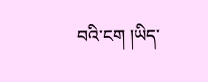བའི་ངག །ཡིད་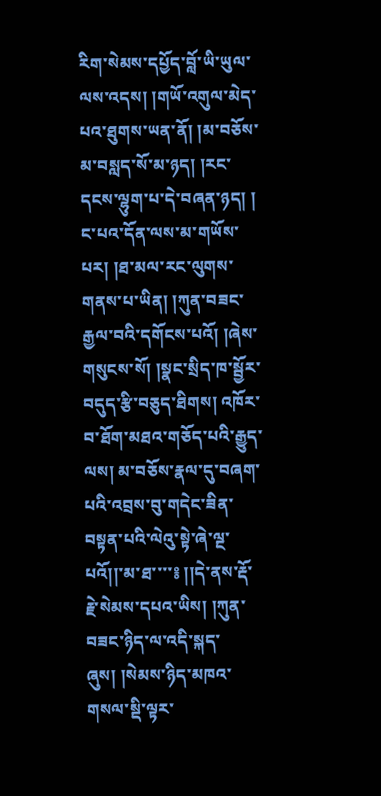རིག་སེམས་དཔྱོད་བློ་ཡི་ཡུལ་ལས་འདས། །གཡོ་འགུལ་མེད་པའ་ཐུགས་ཡན་ནོ། །མ་བཅོས་མ་བསླད་སོ་མ་ཉད། །རང་དངས་ལྷུག་པ་དེ་བཞན་ཉད། ། ང་པའ་དོན་ལས་མ་གཡོས་པར། །ཐ་མལ་རང་ལུགས་གནས་པ་ཡིན། །ཀུན་བཟང་རྒྱལ་བའི་དགོངས་པའོ། །ཞེས་གསུངས་སོ། །སྣང་སྲིད་ཁ་སྦྱོར་བདུད་རྩི་བཅུད་ཐིགས། འཁོར་བ་ཐོག་མཐའ་གཅོད་པའི་རྒྱུད་ལས། མ་བཅོས་རྣལ་དུ་བཞག་པའི་འབྲས་བུ་གདེང་ཟིན་བསྟན་པའི་ལེའུ་སྟེ་ཞེ་ལྔ་པའོ།།་མ་ཐ་་་་༔ །།དེ་ནས་རྡོ་རྗེ་སེམས་དཔའ་ཡིས། །ཀུན་བཟང་ཉིད་ལ་འདི་སྐད་ཞུས། །སེམས་ཉིད་མཁའ་གསལ་སྡི་ལྟར་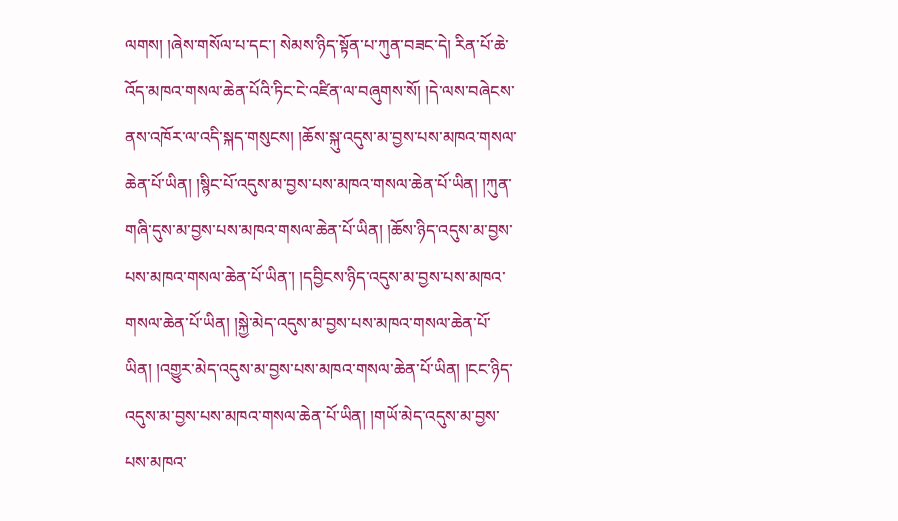ལགས། །ཞེས་གསོལ་པ་དང་། སེམས་ཉིད་སྟོན་པ་ཀུན་བཟང་དེ། རིན་པོ་ཆེ་འོད་མཁའ་གསལ་ཆེན་པོའི་ཏིང་ངེ་འཛིན་ལ་བཞུགས་སོ། །དེ་ལས་བཞེངས་ནས་འཁོར་ལ་འདི་སྐད་གསུངས། །ཆོས་སྐུ་འདུས་མ་བྱས་པས་མཁའ་གསལ་ཆེན་པོ་ཡིན། །སྙིང་པོ་འདུས་མ་བྱས་པས་མཁའ་གསལ་ཆེན་པོ་ཡིན། །ཀུན་གཞི་དུས་མ་བྱས་པས་མཁའ་གསལ་ཆེན་པོ་ཡིན། །ཆོས་ཉིད་འདུས་མ་བྱས་པས་མཁའ་གསལ་ཆེན་པོ་ཡིན་། །དབྱིངས་ཉིད་འདུས་མ་བྱས་པས་མཁའ་གསལ་ཆེན་པོ་ཡིན། །སྐྱེ་མེད་འདུས་མ་བྱས་པས་མཁའ་གསལ་ཆེན་པོ་ཡིན། །འགྱུར་མེད་འདུས་མ་བྱས་པས་མཁའ་གསལ་ཆེན་པོ་ཡིན། །ངང་ཉིད་འདུས་མ་བྱས་པས་མཁའ་གསལ་ཆེན་པོ་ཡིན། །གཡོ་མེད་འདུས་མ་བྱས་པས་མཁའ་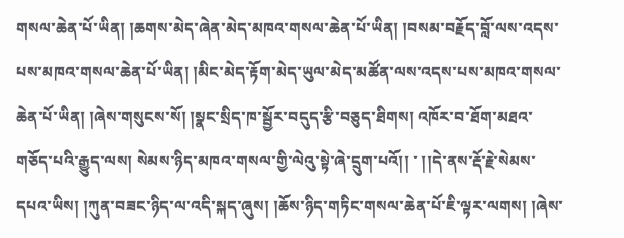གསལ་ཆེན་པོ་ཡིན། །ཆགས་མེད་ཞེན་མེད་མཁའ་གསལ་ཆེན་པོ་ཡིན། །བསམ་བརྗོད་བློ་ལས་འདས་པས་མཁའ་གསལ་ཆེན་པོ་ཡིན། །མིང་མེད་རྟོག་མེད་ཡུལ་མེད་མཚོན་ལས་འདས་པས་མཁའ་གསལ་ཆེན་པོ་ཡིན། །ཞེས་གསུངས་སོ། །སྣང་སྲིད་ཁ་སྦྱོར་བདུད་རྩི་བཅུད་ཐིགས། འཁོར་བ་ཐོག་མཐའ་གཅོད་པའི་རྒྱུད་ལས། སེམས་ཉིད་མཁའ་གསལ་གྱི་ལེའུ་སྟེ་ཞེ་དྲུག་པའོ།། ་ །།དེ་ནས་རྡོ་རྗེ་སེམས་དཔའ་ཡིས། །ཀུན་བཟང་ཉིད་ལ་འདི་སྐད་ཞུས། །ཆོས་ཉིད་གཏིང་གསལ་ཆེན་པོ་ཇི་ལྟར་ལགས། །ཞེས་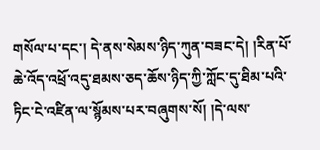གསོལ་པ་དང་། དེ་ནས་སེམས་ཉིད་ཀུན་བཟང་དེ། །རིན་པོ་ཆེ་འོད་འཕྲོ་འདུ་ཐམས་ཅད་ཆོས་ཉིད་ཀྱི་ཀློང་དུ་ཐིམ་པའི་ཏིང་ངེ་འཛིན་ལ་སྙོམས་པར་བཞུགས་སོ། །དེ་ལས་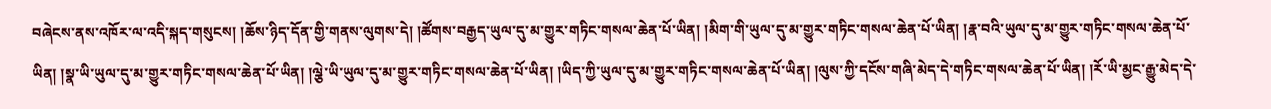བཞེངས་ནས་འཁོར་ལ་འདི་སྐད་གསུངས། །ཆོས་ཉིད་དོན་གྱི་གནས་ལུགས་དེ། །ཚོགས་བརྒྱད་ཡུལ་དུ་མ་གྱུར་གཏིང་གསལ་ཆེན་པོ་ཡིན། །མིག་གི་ཡུལ་དུ་མ་གྱུར་གཏིང་གསལ་ཆེན་པོ་ཡིན། །རྣ་བའི་ཡུལ་དུ་མ་གྱུར་གཏིང་གསལ་ཆེན་པོ་ཡིན། །སྣ་ཡི་ཡུལ་དུ་མ་གྱུར་གཏིང་གསལ་ཆེན་པོ་ཡིན། །ལྕེ་ཡི་ཡུལ་དུ་མ་གྱུར་གཏིང་གསལ་ཆེན་པོ་ཡིན། །ཡིད་ཀྱི་ཡུལ་དུ་མ་གྱུར་གཏིང་གསལ་ཆེན་པོ་ཡིན། །ལུས་ཀྱི་དངོས་གཞི་མེད་དེ་གཏིང་གསལ་ཆེན་པོ་ཡིན། །རོ་ཡི་མྱང་རྒྱུ་མེད་དེ་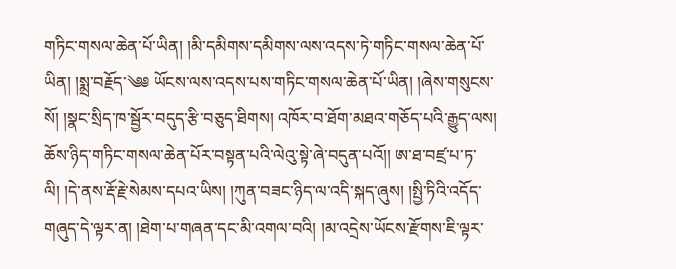གཏིང་གསལ་ཆེན་པོ་ཡིན། །མི་དམིགས་དམིགས་ལས་འདས་ཏེ་གཏིང་གསལ་ཆེན་པོ་ཡིན། །སྨྲ་བརྗོད་༄༅ ཡོངས་ལས་འདས་པས་གཏིང་གསལ་ཆེན་པོ་ཡིན། །ཞེས་གསུངས་སོ། །སྣང་སྲིད་ཁ་སྦྱོར་བདུད་རྩི་བཅུད་ཐིགས། འཁོར་བ་ཐོག་མཐའ་གཅོད་པའི་རྒྱུད་ལས། ཆོས་ཉིད་གཏིང་གསལ་ཆེན་པོར་བསྟན་པའི་ལེའུ་སྟེ་ཞེ་བདུན་པའོ།། ཨ་ཐ་བཛྲ་པ་ཏ་ལི། །དེ་ནས་རྡོ་རྗེ་སེམས་དཔའ་ཡིས། །ཀུན་བཟང་ཉིད་ལ་འདི་སྐད་ཞུས། །སྤྱི་ཏིའི་འདོད་གཞུད་དེ་ལྟར་ན། །ཐེག་པ་གཞན་དང་མི་འགལ་བའི། །མ་འདྲེས་ཡོངས་རྫོགས་ཇི་ལྟར་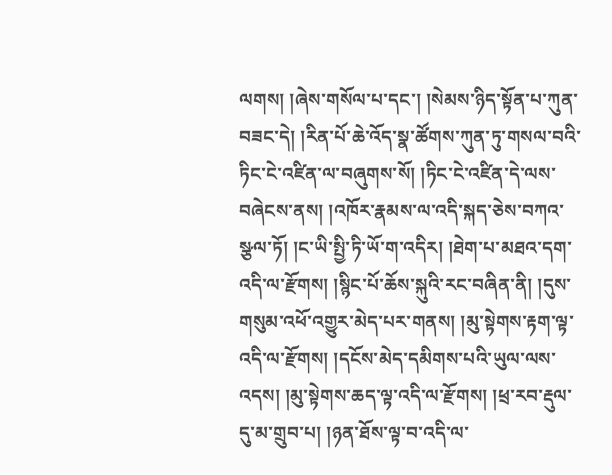ལགས། །ཞེས་གསོལ་པ་དང་། །སེམས་ཉིད་སྟོན་པ་ཀུན་བཟང་དེ། །རིན་པོ་ཆེ་འོད་སྣ་ཚོགས་ཀུན་ཏུ་གསལ་བའི་ཏིང་ངེ་འཛིན་ལ་བཞུགས་སོ། །ཏིང་ངེ་འཛིན་དེ་ལས་བཞེངས་ནས། །འཁོར་རྣམས་ལ་འདི་སྐད་ཅེས་བཀའ་སྩལ་ཏོ། །ང་ཡི་སྤྱི་ཏི་ཡོ་ག་འདིར། །ཐེག་པ་མཐའ་དག་འདི་ལ་རྫོགས། །སྙིང་པོ་ཆོས་སྐུའི་རང་བཞིན་ནི། །དུས་གསུམ་འཕོ་འགྱུར་མེད་པར་གནས། །མུ་སྟེགས་རྟག་ལྟ་འདི་ལ་རྫོགས། །དངོས་མེད་དམིགས་པའི་ཡུལ་ལས་འདས། །མུ་སྟེགས་ཆད་ལྟ་འདི་ལ་རྫོགས། །ཕྲ་རབ་རྡུལ་དུ་མ་གྲུབ་པ། །ཉན་ཐོས་ལྟ་བ་འདི་ལ་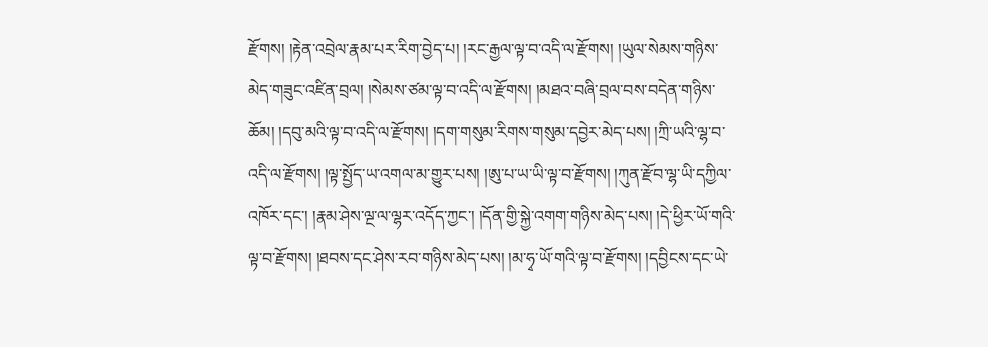རྫོགས། །རྟེན་འབྲེལ་རྣམ་པར་རིག་བྱེད་པ། །རང་རྒྱལ་ལྟ་བ་འདི་ལ་རྫོགས། །ཡུལ་སེམས་གཉིས་མེད་གཟུང་འཛིན་བྲལ། །སེམས་ཙམ་ལྟ་བ་འདི་ལ་རྫོགས། །མཐའ་བཞི་བྲལ་བས་བདེན་གཉིས་ཆོམ། །དབུ་མའི་ལྟ་བ་འདི་ལ་རྫོགས། །དག་གསུམ་རིགས་གསུམ་དབྱེར་མེད་པས། །ཀྲི་ཡའི་ལྷ་བ་འདི་ལ་རྫོགས། །ལྟ་སྤྱོད་ཡ་འགལ་མ་གྱུར་པས། །ཨུ་པ་ཡ་ཡི་ལྟ་བ་རྫོགས། །ཀུན་རྫོབ་ལྷ་ཡི་དཀྱིལ་འཁོར་དང་། །རྣམ་ཤེས་ལྔ་ལ་ལྷར་འདོད་ཀྱང་། །དོན་གྱི་སྐྱེ་འགག་གཉིས་མེད་པས། །དེ་ཕྱིར་ཡོ་གའི་ལྟ་བ་རྫོགས། །ཐབས་དང་ཤེས་རབ་གཉིས་མེད་པས། །མ་ཧྭ་ཡོ་གའི་ལྟ་བ་རྫོགས། །དབྱིངས་དང་ཡེ་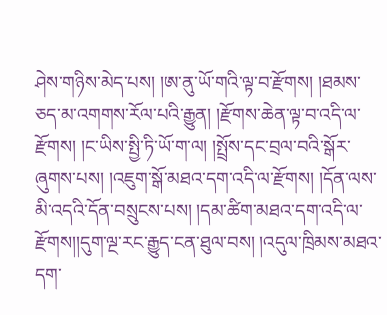ཤེས་གཉིས་མེད་པས། །ཨ་ནུ་ཡོ་གའི་ལྟ་བ་རྫོགས། །ཐམས་ཅད་མ་འགགས་རོལ་པའི་རྒྱུན། །རྫོགས་ཆེན་ལྟ་བ་འདི་ལ་རྫོགས། །ང་ཡིས་སྤྱི་ཏི་ཡོ་ག་ལ། །སྤྲོས་དང་བྲལ་བའི་སྒོར་ཞུགས་པས། །འཇུག་སྒོ་མཐའ་དག་འདི་ལ་རྫོགས། །དོན་ལས་མི་འདའི་དོན་བསྲུངས་པས། །དམ་ཚིག་མཐའ་དག་འདི་ལ་རྫོགས།།དུག་ལྔ་རང་རྒྱུད་ངན་ཐུལ་བས། །འདུལ་ཁྲིམས་མཐའ་དག་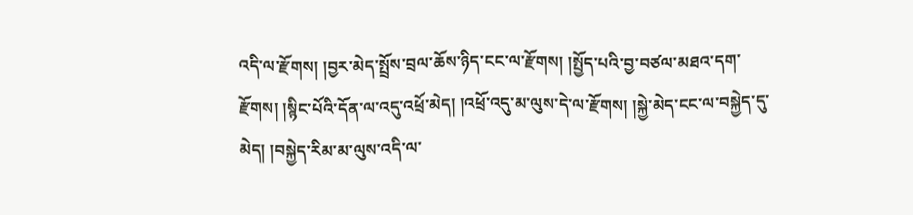འདི་ལ་རྫོགས། །བྱར་མེད་སྤྲོས་བྲལ་ཆོས་ཉིད་ངང་ལ་རྫོགས། །སྤྱོད་པའི་བྱ་བཙལ་མཐའ་དག་རྫོགས། །སྙིང་པོའི་དོན་ལ་འདུ་འཕྲོ་མེད། །འཕྲོ་འདུ་མ་ལུས་དེ་ལ་རྫོགས། །སྐྱེ་མེད་ངང་ལ་བསྐྱེད་དུ་མེད། །བསྐྱེད་རིམ་མ་ལུས་འདི་ལ་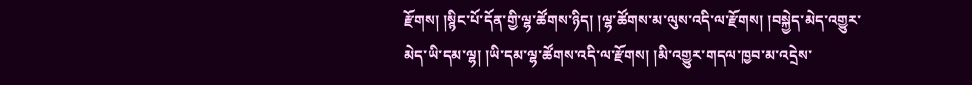རྫོགས། །སྙིང་པོ་དོན་གྱི་ལྷ་ཚོགས་ཉིད། །ལྷ་ཚོགས་མ་ལུས་འདི་ལ་རྫོགས། །བསྐྱེད་མེད་འགྱུར་མེད་ཡི་དམ་ལྷ། །ཡི་དམ་ལྷ་ཚོགས་འདི་ལ་རྫོགས། །མི་འགྱུར་གདལ་ཁྱབ་མ་འདྲེས་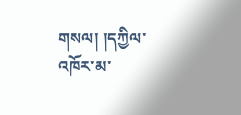གསལ། །དཀྱིལ་འཁོར་མ་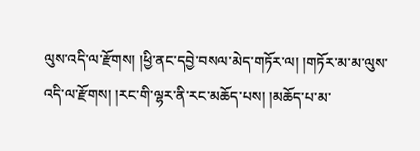ལུས་འདི་ལ་རྫོགས། །ཕྱི་ནང་དབྱེ་བསལ་མེད་གཏོར་ལ། །གཏོར་མ་མ་ལུས་འདི་ལ་རྫོགས། །རང་གི་ལྷར་ནི་རང་མཆོད་པས། །མཆོད་པ་མ་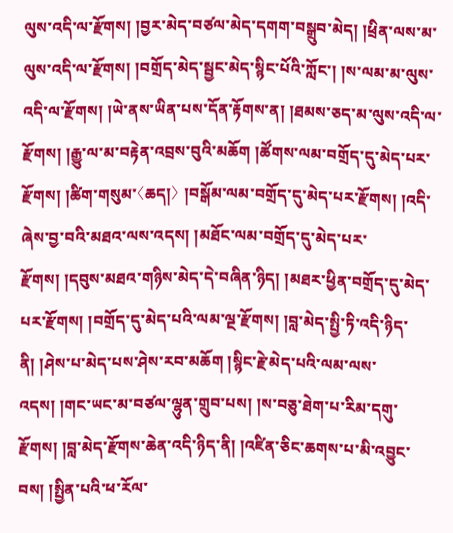ལུས་འདི་ལ་རྫོགས། །བྱར་མེད་བཙལ་མེད་དགག་བསྒྲུབ་མེད། །ཕྲིན་ལས་མ་ལུས་འདི་ལ་རྫོགས། །བགྲོད་མེད་སྦྱང་མེད་སྙིང་པོའི་ཀློང་། །ས་ལམ་མ་ལུས་འདི་ལ་རྫོགས། །ཡེ་ནས་ཡིན་པས་དོན་རྟོགས་ན། །ཐམས་ཅད་མ་ལུས་འདི་ལ་རྫོགས། །རྒྱུ་ལ་མ་བརྟེན་འབྲས་བུའི་མཆོག །ཚོགས་ལམ་བགྲོད་དུ་མེད་པར་རྫོགས། །ཚིག་གསུམ་〈ཆད།〉 །བསྒོམ་ལམ་བགྲོད་དུ་མེད་པར་རྫོགས། །འདི་ཞེས་བྱ་བའི་མཐའ་ལས་འདས། །མཐོང་ལམ་བགྲོད་དུ་མེད་པར་རྫོགས། །དབུས་མཐའ་གཉིས་མེད་དེ་བཞིན་ཉིད། །མཐར་ཕྱིན་བགྲོད་དུ་མེད་པར་རྫོགས། །བགྲོད་དུ་མེད་པའི་ལམ་ལྔ་རྫོགས། །བླ་མེད་སྤྱི་ཏི་འདི་ཉིད་ནི། །ཤེས་པ་མེད་པས་ཤེས་རབ་མཆོག །སྙིང་རྗེ་མེད་པའི་ལམ་ལས་འདས། །གང་ཡང་མ་བཙལ་ལྷུན་གྲུབ་པས། །ས་བཅུ་ཐེག་པ་རིམ་དགུ་རྫོགས། །བླ་མེད་རྫོགས་ཆེན་འདི་ཉིད་ནི། །འཛིན་ཅིང་ཆགས་པ་མི་འབྱུང་བས། །སྤྱིན་པའི་ཕ་རོལ་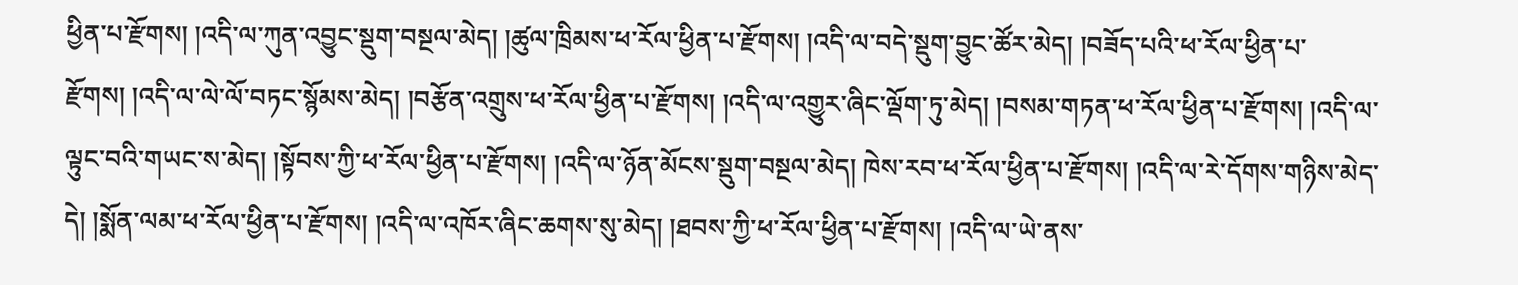ཕྱིན་པ་རྫོགས། །འདི་ལ་ཀུན་འབྱུང་སྡུག་བསྔལ་མེད། །ཚུལ་ཁྲིམས་ཕ་རོལ་ཕྱིན་པ་རྫོགས། །འདི་ལ་བདེ་སྡུག་བྱུང་ཚོར་མེད། །བཟོད་པའི་ཕ་རོལ་ཕྱིན་པ་རྫོགས། །འདི་ལ་ལེ་ལོ་བཏང་སྙོམས་མེད། །བརྩོན་འགྲུས་ཕ་རོལ་ཕྱིན་པ་རྫོགས། །འདི་ལ་འགྱུར་ཞིང་ལྡོག་ཏུ་མེད། །བསམ་གཏན་ཕ་རོལ་ཕྱིན་པ་རྫོགས། །འདི་ལ་ལྟུང་བའི་གཡང་ས་མེད། །སྟོབས་ཀྱི་ཕ་རོལ་ཕྱིན་པ་རྫོགས། །འདི་ལ་ཉོན་མོངས་སྡུག་བསྔལ་མེད། ཁེས་རབ་ཕ་རོལ་ཕྱིན་པ་རྫོགས། །འདི་ལ་རེ་དོགས་གཉིས་མེད་དེ། །སྨོན་ལམ་ཕ་རོལ་ཕྱིན་པ་རྫོགས། །འདི་ལ་འཁོར་ཞིང་ཆགས་སུ་མེད། །ཐབས་ཀྱི་ཕ་རོལ་ཕྱིན་པ་རྫོགས། །འདི་ལ་ཡེ་ནས་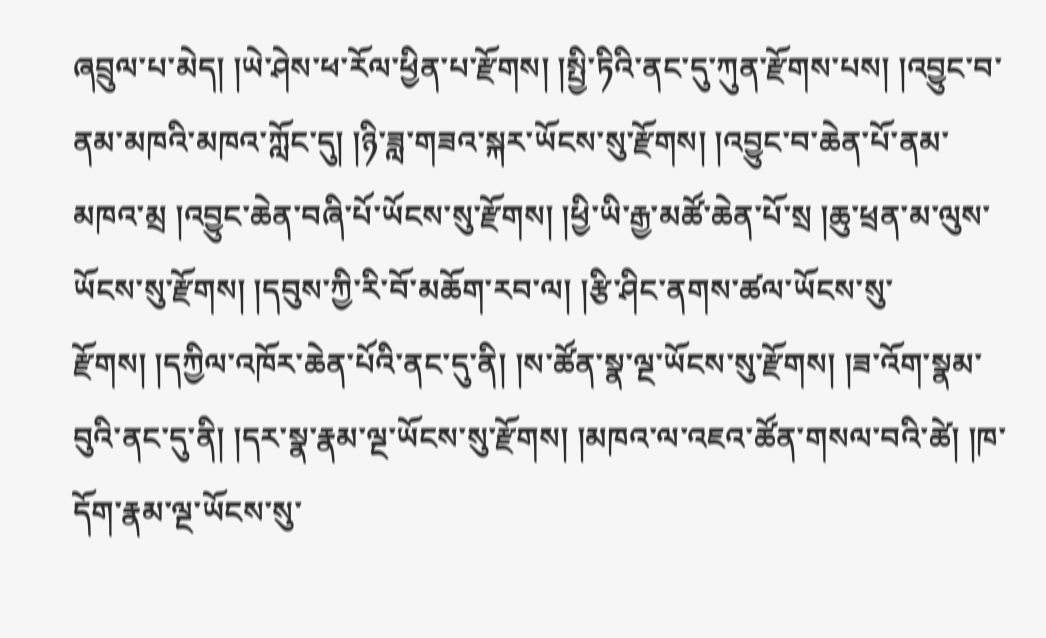ཞབྲུལ་པ་མེད། །ཡེ་ཤེས་ཕ་རོལ་ཕྱིན་པ་རྫོགས། །སྤྱི་ཏིའི་ནང་དུ་ཀུན་རྫོགས་པས། །འབྱུང་བ་ནམ་མཁའི་མཁའ་ཀློང་དུ། །ཉི་ཟླ་གཟའ་སྐར་ཡོངས་སུ་རྫོགས། །འབྱུང་བ་ཆེན་པོ་ནམ་མཁའ་མྲ །འབྱུང་ཆེན་བཞི་པོ་ཡོངས་སུ་རྫོགས། །ཕྱི་ཡི་རྒྱ་མཚོ་ཆེན་པོ་སྲ །ཆུ་ཕྲན་མ་ལུས་ཡོངས་སུ་རྫོགས། །དབུས་ཀྱི་རི་བོ་མཆོག་རབ་ལ། །རྩི་ཤིང་ནགས་ཚལ་ཡོངས་སུ་རྫོགས། །དཀྱིལ་འཁོར་ཆེན་པོའི་ནང་དུ་ནི། །ས་ཚོན་སྣ་ལྔ་ཡོངས་སུ་རྫོགས། །ཟ་འོག་སྣམ་བུའི་ནང་དུ་ནི། །དར་སྣ་རྣམ་ལྔ་ཡོངས་སུ་རྫོགས། །མཁའ་ལ་འཇའ་ཚོན་གསལ་བའི་ཚེ། །ཁ་དོག་རྣམ་ལྔ་ཡོངས་སུ་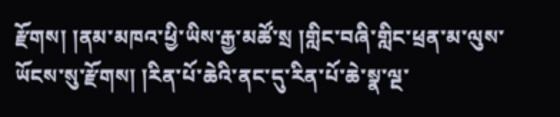རྫོགས། །ནམ་མཁའ་ཕྱི་ཡིས་རྒྱ་མཚོ་སྲ །གླིང་བཞི་གླིང་ཕྲན་མ་ལུས་ཡོངས་སུ་རྫོགས། །རིན་པོ་ཆེའི་ནང་དུ་རིན་པོ་ཆེ་སྣ་ལྔ་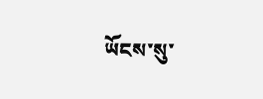ཡོངས་སུ་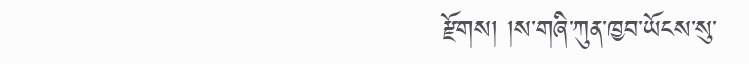རྫོགས། །ས་གཞི་ཀུན་ཁྱབ་ཡོངས་སུ་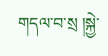གདལ་བ་སྲ །སྐྱེ་